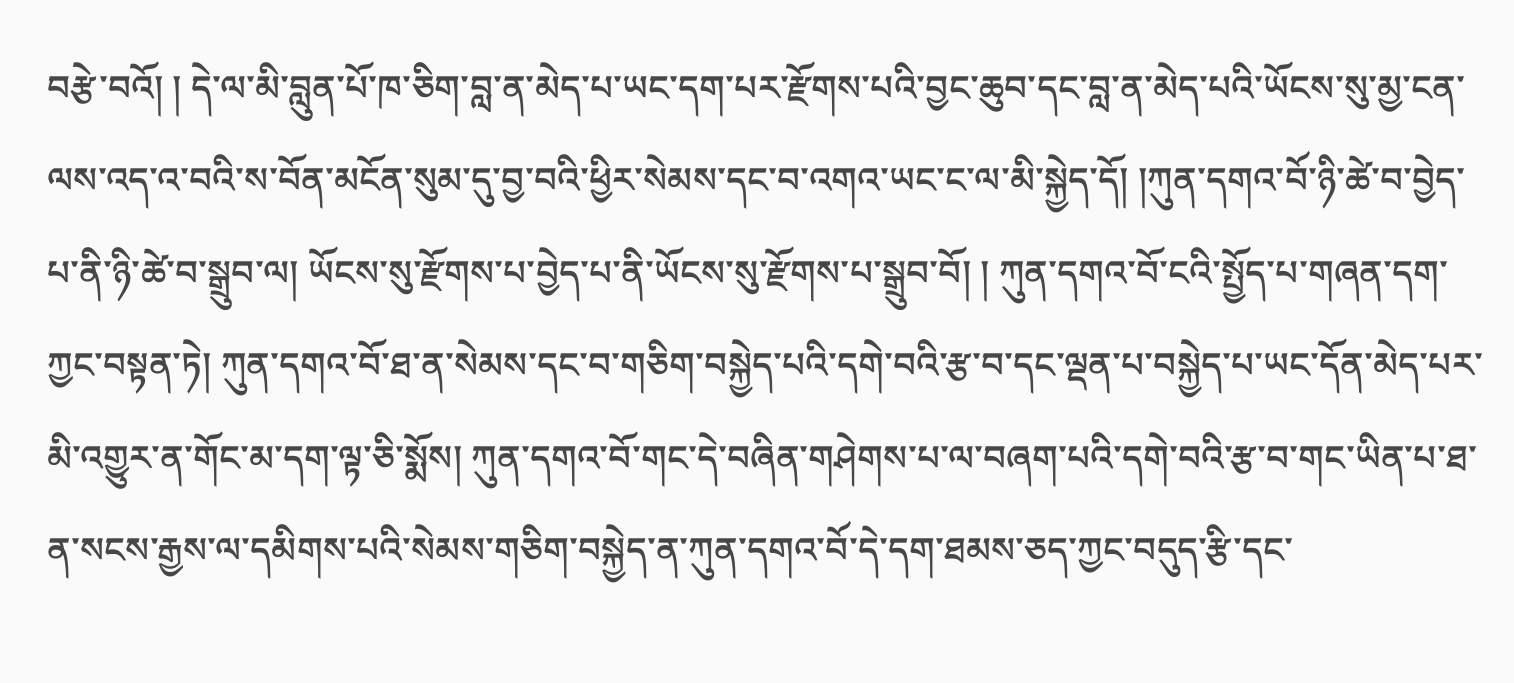བརྩེ་བའོ། ། དེ་ལ་མི་བླུན་པོ་ཁ་ཅིག་བླ་ན་མེད་པ་ཡང་དག་པར་རྫོགས་པའི་བྱང་ཆུབ་དང་བླ་ན་མེད་པའི་ཡོངས་སུ་མྱ་ངན་ལས་འད་འ་བའི་ས་བོན་མངོན་སུམ་དུ་བྱ་བའི་ཕྱིར་སེམས་དང་བ་འགའ་ཡང་ང་ལ་མི་སྐྱེད་དོ། །ཀུན་དགའ་བོ་ཉི་ཚེ་བ་བྱེད་པ་ནི་ཉི་ཚེ་བ་སྒྲུབ་ལ། ཡོངས་སུ་རྫོགས་པ་བྱེད་པ་ནི་ཡོངས་སུ་རྫོགས་པ་སྒྲུབ་བོ། ། ཀུན་དགའ་བོ་ངའི་སྤྱོད་པ་གཞན་དག་ཀྱང་བསྟན་ཏེ། ཀུན་དགའ་བོ་ཐ་ན་སེམས་དང་བ་གཅིག་བསྐྱེད་པའི་དགེ་བའི་རྩ་བ་དང་ལྡན་པ་བསྐྱེད་པ་ཡང་དོན་མེད་པར་མི་འགྱུར་ན་གོང་མ་དག་ལྟ་ཅི་སྨོས། ཀུན་དགའ་བོ་གང་དེ་བཞིན་གཤེགས་པ་ལ་བཞག་པའི་དགེ་བའི་རྩ་བ་གང་ཡིན་པ་ཐ་ན་སངས་རྒྱས་ལ་དམིགས་པའི་སེམས་གཅིག་བསྐྱེད་ན་ཀུན་དགའ་བོ་དེ་དག་ཐམས་ཅད་ཀྱང་བདུད་རྩི་དང་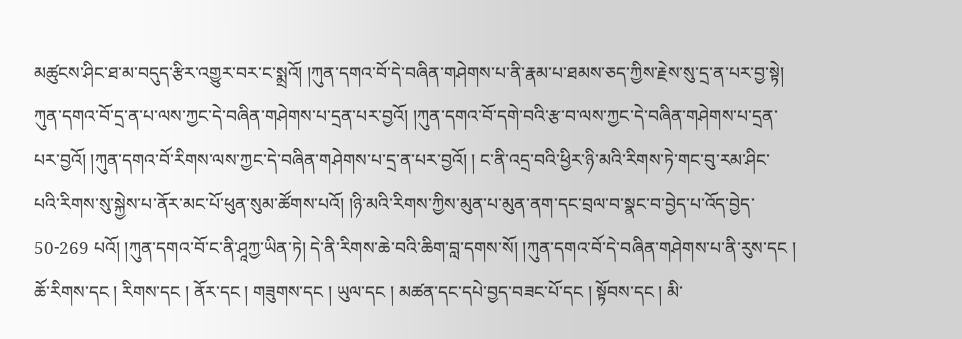མཚུངས་ཤིང་ཐ་མ་བདུད་རྩིར་འགྱུར་བར་ང་སྨྲའོ། །ཀུན་དགའ་བོ་དེ་བཞིན་གཤེགས་པ་ནི་རྣམ་པ་ཐམས་ཅད་ཀྱིས་རྗེས་སུ་དྲ་ན་པར་བྱ་སྟེ། ཀུན་དགའ་བོ་དྲ་ན་པ་ལས་ཀྱང་དེ་བཞིན་གཤེགས་པ་དྲན་པར་བྱའོ། །ཀུན་དགའ་བོ་དགེ་བའི་རྩ་བ་ལས་ཀྱང་དེ་བཞིན་གཤེགས་པ་དྲན་པར་བྱའོ། །ཀུན་དགའ་བོ་རིགས་ལས་ཀྱང་དེ་བཞིན་གཤེགས་པ་དྲ་ན་པར་བྱའོ། ། ང་ནི་འདྲ་བའི་ཕྱིར་ཉི་མའི་རིགས་ཏེ་གང་བུ་རམ་ཤིང་པའི་རིགས་སུ་སྐྱེས་པ་ནོར་མང་པོ་ཕུན་སུམ་ཚོགས་པའོ། །ཉི་མའི་རིགས་ཀྱིས་མུན་པ་མུན་ནག་དང་བྲལ་བ་སྣང་བ་བྱེད་པ་འོད་བྱེད་ 50-269 པའོ། །ཀུན་དགའ་བོ་ང་ནི་ཤཱཀྱ་ཡིན་ཏེ། དེ་ནི་རིགས་ཆེ་བའི་ཆིག་བླ་དགས་སོ། །ཀུན་དགའ་བོ་དེ་བཞིན་གཤེགས་པ་ནི་རུས་དང ། ཆོ་རིགས་དང ། རིགས་དང ། ནོར་དང ། གཟུགས་དང ། ཡུལ་དང ། མཚན་དང་དཔེ་བྱད་བཟང་པོ་དང ། སྟོབས་དང ། མི་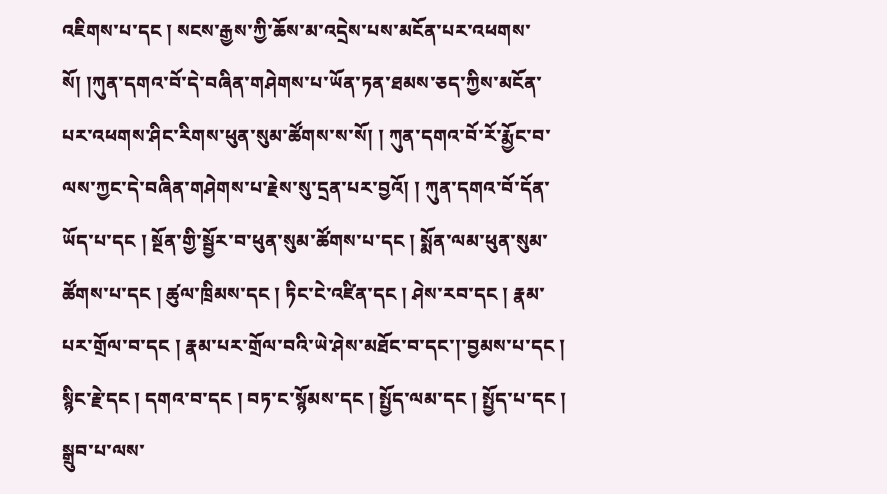འཇིགས་པ་དང ། སངས་རྒྱས་ཀྱི་ཆོས་མ་འདྲེས་པས་མངོན་པར་འཕགས་སོ། །ཀུན་དགའ་བོ་དེ་བཞིན་གཤེགས་པ་ཡོན་ཏན་ཐམས་ཅད་ཀྱིས་མངོན་པར་འཕགས་ཤིང་རིགས་ཕུན་སུམ་ཚོགས་ས་སོ། ། ཀུན་དགའ་བོ་རོ་རྨྱོང་བ་ལས་ཀྱང་དེ་བཞིན་གཤེགས་པ་རྗེས་སུ་དྲན་པར་བྱའོ། ། ཀུན་དགའ་བོ་དོན་ཡོད་པ་དང ། སྔོན་གྱི་སྦྱོར་བ་ཕུན་སུམ་ཚོགས་པ་དང ། སྨོན་ལམ་ཕུན་སུམ་ཚོགས་པ་དང ། ཚུལ་ཁྲིམས་དང ། ཏིང་ངེ་འཛིན་དང ། ཤེས་རབ་དང ། རྣམ་པར་གྲོལ་བ་དང ། རྣམ་པར་གྲོལ་བའི་ཡེ་ཤེས་མཐོང་བ་དང་།་བྱམས་པ་དང ། སྙིང་རྗེ་དང ། དགའ་བ་དང ། བཏ་ང་སྙོམས་དང ། སྤྱོད་ལམ་དང ། སྤྱོད་པ་དང ། སྒྲུབ་པ་ལས་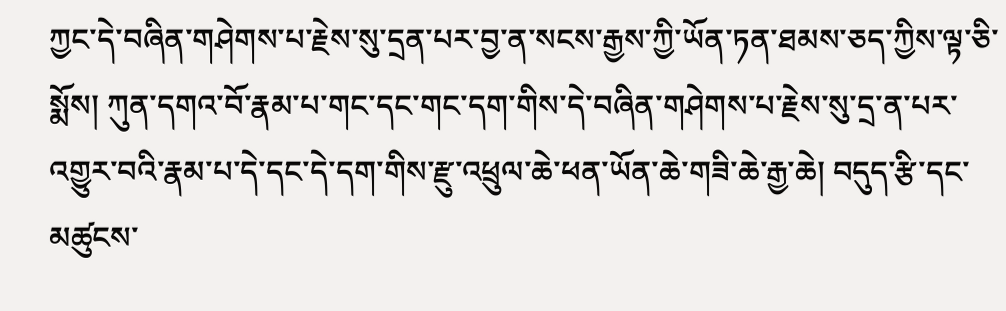ཀྱང་དེ་བཞིན་གཤེགས་པ་རྗེས་སུ་དྲན་པར་བྱ་ན་སངས་རྒྱས་ཀྱི་ཡོན་ཏན་ཐམས་ཅད་ཀྱིས་ལྟ་ཅི་སྨོས། ཀུན་དགའ་བོ་རྣམ་པ་གང་དང་གང་དག་གིས་དེ་བཞིན་གཤེགས་པ་རྗེས་སུ་དྲ་ན་པར་འགྱུར་བའི་རྣམ་པ་དེ་དང་དེ་དག་གིས་རྫུ་འཕྲུལ་ཆེ་ཕན་ཡོན་ཆེ་གཟི་ཆེ་རྒྱ་ཆེ། བདུད་རྩི་དང་མཚུངས་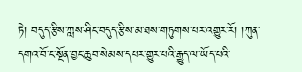ཏེ། བདུད་རྩིས་ཀླས་ཤིང་བདུད་རྩིས་མ་ཐས་གཏུགས་པར་འགྱུར་རོ། །ཀུན་དགའ་བོ་ང་སྔོན་བྱང་ཆུབ་སེམས་དཔར་གྱུར་པའི་རྒྱུད་ལ་ཡོད་པའི་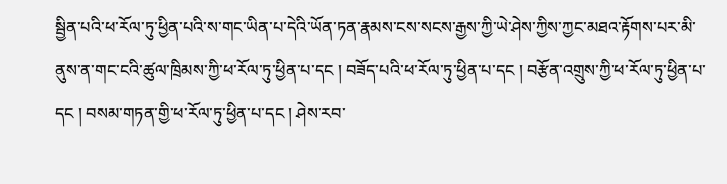སྦྱིན་པའི་ཕ་རོལ་ཏུ་ཕྱིན་པའི་ས་གང་ཡིན་པ་དེའི་ཡོན་ཏན་རྣམས་ངས་སངས་རྒྱས་ཀྱི་ཡེ་ཤེས་ཀྱིས་ཀྱང་མཐའ་རྟོགས་པར་མི་ནུས་ན་གང་ངའི་ཚུལ་ཁྲིམས་ཀྱི་ཕ་རོལ་ཏུ་ཕྱིན་པ་དང ། བཟོད་པའི་ཕ་རོལ་ཏུ་ཕྱིན་པ་དང ། བརྩོན་འགྲུས་ཀྱི་ཕ་རོལ་ཏུ་ཕྱིན་པ་དང ། བསམ་གཏན་གྱི་ཕ་རོལ་ཏུ་ཕྱིན་པ་དང ། ཤེས་རབ་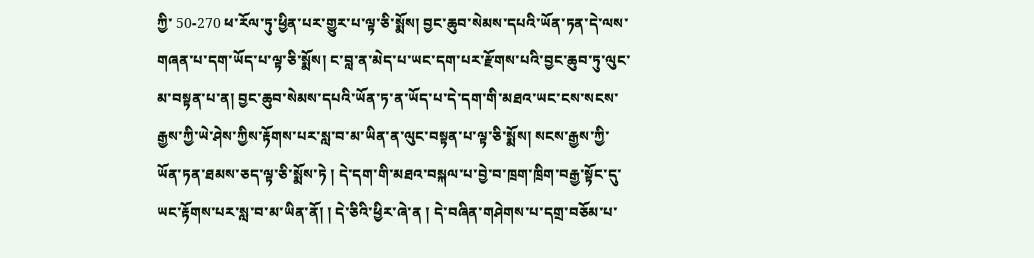ཀྱི་ 50-270 ཕ་རོལ་ཏུ་ཕྱིན་པར་གྱུར་པ་ལྟ་ཅི་སྨོས། བྱང་ཆུབ་སེམས་དཔའི་ཡོན་ཏན་དེ་ལས་གཞན་པ་དག་ཡོད་པ་ལྟ་ཅི་སྨོས། ང་བླ་ན་མེད་པ་ཡང་དག་པར་རྫོགས་པའི་བྱང་ཆུབ་ཏུ་ལུང་མ་བསྟན་པ་ན། བྱང་ཆུབ་སེམས་དཔའི་ཡོན་ཏ་ན་ཡོད་པ་དེ་དག་གི་མཐའ་ཡང་ངས་སངས་རྒྱས་ཀྱི་ཡེ་ཤེས་ཀྱིས་རྟོགས་པར་སླ་བ་མ་ཡིན་ན་ལུང་བསྟན་པ་ལྟ་ཅི་སྨོས། སངས་རྒྱས་ཀྱི་ཡོན་ཏན་ཐམས་ཅད་ལྟ་ཅི་སྨོས་ཏེ ། དེ་དག་གི་མཐའ་བསྐལ་པ་བྱེ་བ་ཁྲག་ཁྲིག་བརྒྱ་སྟོང་དུ་ཡང་རྟོགས་པར་སླ་བ་མ་ཡིན་ནོ། ། དེ་ཅིའི་ཕྱིར་ཞེ་ན ། དེ་བཞིན་གཤེགས་པ་དགྲ་བཅོམ་པ་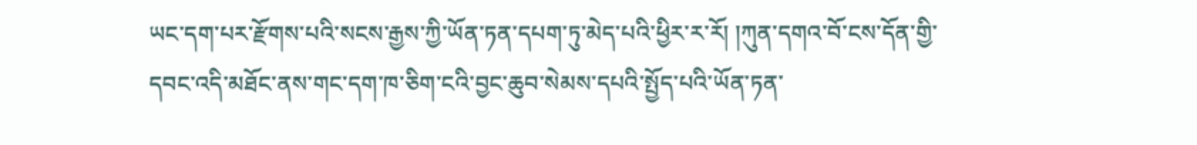ཡང་དག་པར་རྫོགས་པའི་སངས་རྒྱས་ཀྱི་ཡོན་ཏན་དཔག་ཏུ་མེད་པའི་ཕྱིར་ར་རོ། །ཀུན་དགའ་བོ་ངས་དོན་གྱི་དབང་འདི་མཐོང་ནས་གང་དག་ཁ་ཅིག་ངའི་བྱང་ཆུབ་སེམས་དཔའི་སྤྱོད་པའི་ཡོན་ཏན་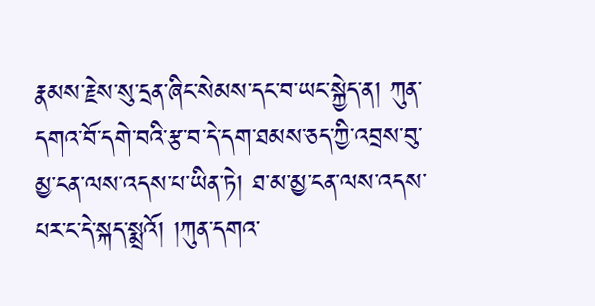རྣམས་རྗེས་སུ་དྲན་ཞིང་སེམས་དང་བ་ཡང་སྐྱེད་ན། ཀུན་དགའ་བོ་དགེ་བའི་རྩ་བ་དེ་དག་ཐམས་ཅད་ཀྱི་འབྲས་བུ་མྱ་ངན་ལས་འདས་པ་ཡིན་ཏེ། ཐ་མ་མྱ་ངན་ལས་འདས་པར་ང་དེ་སྐད་སྨྲའོ། །ཀུན་དགའ་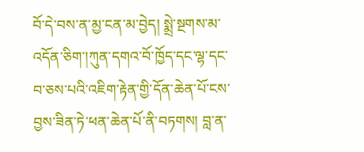བོ་དེ་བས་ན་མྱ་ངན་མ་བྱེད། སྨྲེ་སྔགས་མ་འདོན་ཅིག་།ཀུན་དགའ་བོ་ཁྱོད་དང་ལྷ་དང་བ་ཅས་པའི་འཇིག་རྟེན་གྱི་དོན་ཆེན་པོ་ངས་བྱས་ཟིན་ཏེ་ཕན་ཆེན་པོ་ནི་བཏགས། བླ་ན་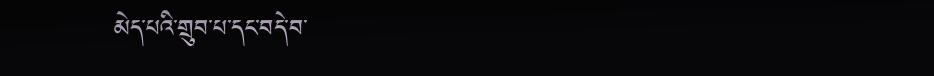མེད་པའི་གྲུབ་པ་དང་བདེ་བ་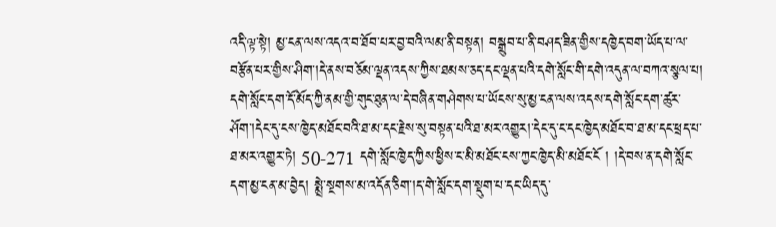འདི་ལྟ་སྟེ། མྱ་ངན་ལས་འདའ་བ་ཐོབ་པར་བྱ་བའི་ལམ་ནི་བསྟན། བསྒྲུབ་པ་ནི་བཤད་ཟིན་གྱིས་དཁྱེད་བག་ཡོད་པ་ལ་བརྩོན་པར་གྱིས་ཤིག་།དེ་ནས་བཅོམ་ལྡན་འདས་ཀྱིས་ཐམས་ཅད་དང་ལྡན་པའི་དགེ་སློང་གི་དགེ་འདུན་ལ་བཀའ་སྩལ་པ། དགེ་སློང་དག་དོ་མོད་ཀྱི་ནམ་གྱི་གུང་ཐུན་ལ་དེ་བཞིན་གཤེགས་པ་ཡོངས་སུ་མྱ་ངན་ལས་འདས་དགེ་སློང་དག་ཚུར་ཤོག་།དེང་དུ་ངས་ཁྱེད་མཐོང་བའི་ཐ་མ་དང་རྗེས་སུ་བསྟན་པའི་ཐ་མར་འགྱུར།་དེང་དུ་ང་དང་ཁྱེད་མཐོང་བ་ཐ་མ་དང་ཕྲད་པ་ཐ་མར་འགྱུར་ཏེ། 50-271 དགེ་སློང་ཁྱེད་ཀྱིས་ཕྱིས་ང་མི་མཐོང་ངས་ཀྱང་ཁྱེད་མི་མཐོང་ངོ ། །དེ་བས་ན་དགེ་སློང་དག་མྱ་ངན་མ་བྱེད། སྨྲེ་སྔགས་མ་འདོན་ཅིག་།ད་གེ་སློང་དག་སྡུག་པ་དང་ཡིད་དུ་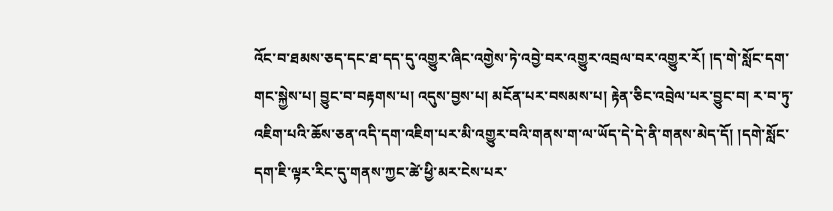འོང་བ་ཐམས་ཅད་དང་ཐ་དད་དུ་འགྱུར་ཞིང་འགྱེས་ཏེ་འབྱེ་བར་འགྱུར་འབྲལ་བར་འགྱུར་རོ། །ད་གེ་སློང་དག་གང་སྐྱེས་པ། བྱུང་བ་བརྟགས་པ། འདུས་བྱས་པ། མངོན་པར་བསམས་པ། རྟེན་ཅིང་འབྲེལ་པར་བྱུང་བ། ར་བ་ཏུ་འཇིག་པའི་ཆོས་ཅན་འདི་དག་འཇིག་པར་མི་འགྱུར་བའི་གནས་ག་ལ་ཡོད་དེ་དེ་ནི་གནས་མེད་དོ། །དགེ་སློང་དག་ཇི་ལྟར་རིང་དུ་གནས་ཀྱང་ཚེ་ཕྱི་མར་ངེས་པར་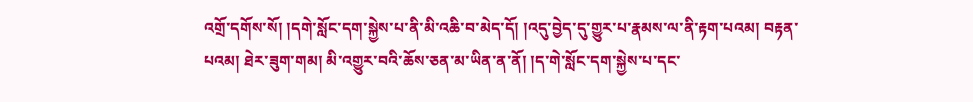འགྲོ་དགོས་སོ། །དགེ་སློང་དག་སྐྱེས་པ་ནི་མི་འཆི་བ་མེད་དོ། །འདུ་བྱེད་དུ་གྱུར་པ་རྣམས་ལ་ནི་རྟག་པའམ། བརྟན་པའམ། ཐེར་ཟུག་གམ། མི་འགྱུར་བའི་ཆོས་ཅན་མ་ཡིན་ན་ནོ། །ད་གེ་སློང་དག་སྐྱེས་པ་དང་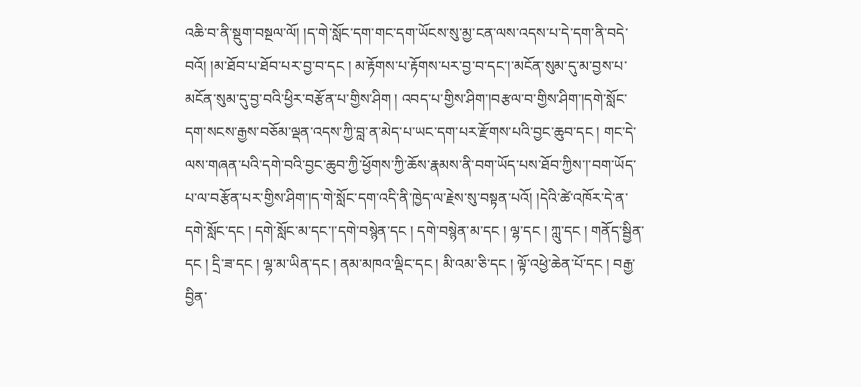འཆི་བ་ནི་སྡུག་བསྔལ་ལོ། །ད་གེ་སློང་དག་གང་དག་ཡོངས་སུ་མྱ་ངན་ལས་འདས་པ་དེ་དག་ནི་བདེ་བའོ། །མ་ཐོབ་པ་ཐོབ་པར་བྱ་བ་དང ། མ་རྟོགས་པ་རྟོགས་པར་བྱ་བ་དང་།་མངོན་སུམ་དུ་མ་བྱས་པ་མངོན་སུམ་དུ་བྱ་བའི་ཕྱིར་བརྩོན་པ་གྱིས་ཤིག ། འབད་པ་གྱིས་ཤིག་།བརྩལ་བ་གྱིས་ཤིག་།དགེ་སློང་དག་སངས་རྒྱས་བཅོམ་ལྡན་འདས་ཀྱི་བླ་ན་མེད་པ་ཡང་དག་པར་རྫོགས་པའི་བྱང་ཆུབ་དང ། གང་དེ་ལས་གཞན་པའི་དགེ་བའི་བྱང་ཆུབ་ཀྱི་ཕྱོགས་ཀྱི་ཆོས་རྣམས་ནི་བག་ཡོད་པས་ཐོབ་ཀྱིས་།་བག་ཡོད་པ་ལ་བརྩོན་པར་གྱིས་ཤིག་།ད་གེ་སློང་དག་འདི་ནི་ཁྱེད་ལ་རྗེས་སུ་བསྟན་པའོ། །དེའི་ཚེ་འཁོར་དེ་ན་དགེ་སློང་དང ། དགེ་སློང་མ་དང་།་དགེ་བསྙེན་དང ། དགེ་བསྙེན་མ་དང ། ལྷ་དང ། ཀླུ་དང ། གནོད་སྦྱིན་དང ། དྲི་ཟ་དང ། ལྷ་མ་ཡིན་དང ། ནམ་མཁའ་ལྡིང་དང ། མི་འམ་ཅི་དང ། ལྟོ་འཕྱེ་ཆེན་པོ་དང ། བརྒྱ་བྱིན་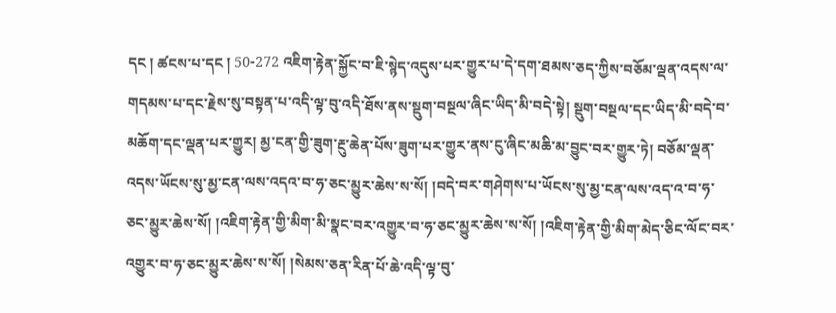དང ། ཚངས་པ་དང ། 50-272 འཇིག་རྟེན་སྐྱོང་བ་ཇི་སྙེད་འདུས་པར་གྱུར་པ་དེ་དག་ཐམས་ཅད་ཀྱིས་བཅོམ་ལྡན་འདས་ལ་གདམས་པ་དང་རྗེས་སུ་བསྟན་པ་འདི་ལྟ་བུ་འདི་ཐོས་ནས་སྡུག་བསྔལ་ཞིང་ཡིད་མི་བདེ་སྟེ། སྡུག་བསྔལ་དང་ཡིད་མི་བདེ་བ་མཆོག་དང་ལྡན་པར་གྱུར། མྱ་ངན་གྱི་ཟུག་རྔུ་ཆེན་པོས་ཟུག་པར་གྱུར་ནས་ངུ་ཞིང་མཆི་མ་བྱུང་བར་གྱུར་ཏེ། བཅོམ་ལྡན་འདས་ཡོངས་སུ་མྱ་ངན་ལས་འདའ་བ་ཧ་ཅང་མྱུར་ཆེས་ས་སོ། །བདེ་བར་གཤེགས་པ་ཡོངས་སུ་མྱ་ངན་ལས་འད་འ་བ་ཧ་ཅང་མྱུར་ཆེས་སོ། །འཇིག་རྟེན་གྱི་མིག་མི་སྣང་བར་འགྱུར་བ་ཧ་ཅང་མྱུར་ཆེས་ས་སོ། །འཇིག་རྟེན་གྱི་མིག་མེད་ཅིང་ལོང་བར་འགྱུར་བ་ཧ་ཅང་མྱུར་ཆེས་ས་སོ། །སེམས་ཅན་རིན་པོ་ཆེ་འདི་ལྟ་བུ་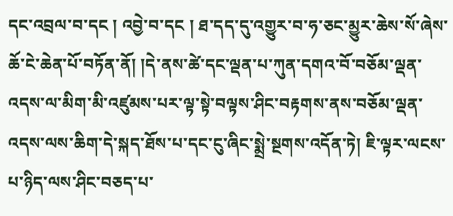དང་འབྲལ་བ་དང ། འབྱེ་བ་དང ། ཐ་དད་དུ་འགྱུར་བ་ཧ་ཅང་མྱུར་ཆེས་སོ་ཞེས་ཆོ་ངེ་ཆེན་པོ་བཏོན་ནོ། །དེ་ནས་ཚེ་དང་ལྡན་པ་ཀུན་དགའ་བོ་བཅོམ་ལྡན་འདས་ལ་མིག་མི་འཛུམས་པར་ལྟ་སྟེ་བལྟས་ཤིང་བརྟགས་ནས་བཅོམ་ལྡན་འདས་ལས་ཆིག་དེ་སྐད་ཐོས་པ་དང་ངུ་ཞིང་སྨྲེ་སྔགས་འདོན་ཏེ། ཇི་ལྟར་ལངས་པ་ཉིད་ལས་ཤིང་བཅད་པ་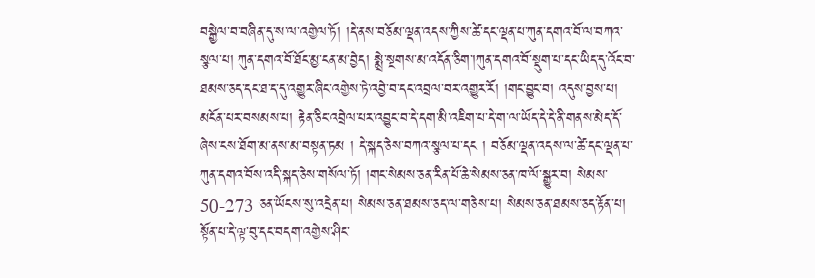བསྒྱེལ་བ་བཞིན་དུ་ས་ལ་འགྱེལ་ཏོ། །དེ་ནས་བཅོམ་ལྡན་འདས་ཀྱིས་ཚེ་དང་ལྡན་པ་ཀུན་དགའ་བོ་ལ་བཀའ་སྩལ་པ། ཀུན་དགའ་བོ་ཐོང་མྱ་ངན་མ་བྱེད། སྨྲེ་སྔགས་མ་འདོན་ཅིག་།ཀུན་དགའ་བོ་སྡུག་པ་དང་ཡིད་དུ་འོང་བ་ཐམས་ཅད་དང་ཐ་ད་དུ་འགྱུར་ཞིང་འགྱེས་ཏེ་འབྱེ་བ་དང་འབྲལ་བར་འགྱུར་རོ། །གང་བྱུང་བ། འདུས་བྱས་པ། མངོན་པར་བསམས་པ། རྟེན་ཅིང་འབྲེལ་པར་འབྱུང་བ་དེ་དག་མི་འཇིག་པ་དེ་ག་ལ་ཡོད་དེ་དེ་ནི་གནས་མེད་དོ་ཞེས་ངས་ཐོག་མ་ནས་མ་བསྟན་ཏམ ། དེ་སྐད་ཅེས་བཀའ་སྩལ་པ་དང ། བཅོམ་ལྡན་འདས་ལ་ཚེ་དང་ལྡན་པ་ཀུན་དགའ་བོས་འདི་སྐད་ཅེས་གསོལ་ཏོ། །གང་སེམས་ཅན་རིན་པོ་ཆེ་སེམས་ཅན་ཁ་ལོ་སྒྱུར་བ། སེམས་ 50-273 ཅན་ཡོངས་སུ་འདྲེན་པ། སེམས་ཅན་ཐམས་ཅད་ལ་གཅེས་པ། སེམས་ཅན་ཐམས་ཅད་རྟོན་པ། སྟོན་པ་དེ་ལྟ་བུ་དང་བདག་འགྱེས་ཤིང་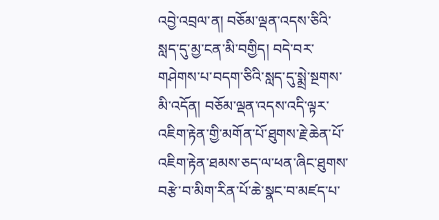འབྱེ་འབྲལ་ན། བཅོམ་ལྡན་འདས་ཅིའི་སླད་དུ་མྱ་ངན་མི་བགྱིད། བདེ་བར་གཤེགས་པ་བདག་ཅིའི་སླད་དུ་སྨྲེ་སྔགས་མི་འདོན། བཅོམ་ལྡན་འདས་འདི་ལྟར་འཇིག་རྟེན་གྱི་མགོན་པོ་ཐུགས་རྗེ་ཆེན་པོ་འཇིག་རྟེན་ཐམས་ཅད་ལ་ཕན་ཞིང་ཐུགས་བརྩེ་བ་མིག་རིན་པོ་ཆེ་སྣང་བ་མཛད་པ་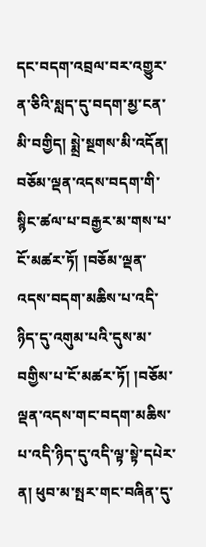དང་བདག་འབྲལ་བར་འགྱུར་ན་ཅིའི་སླད་དུ་བདག་མྱ་ངན་མི་བགྱིད། སྨྲེ་སྔགས་མི་འདོན། བཅོམ་ལྡན་འདས་བདག་གི་སྙིང་ཚལ་པ་བརྒྱར་མ་གས་པ་ངོ་མཚར་ཏོ། །བཅོམ་ལྡན་འདས་བདག་མཆིས་པ་འདི་ཉིད་དུ་འགུམ་པའི་དུས་མ་བགྱིས་པ་ངོ་མཚར་ཏོ། །བཅོམ་ལྡན་འདས་གང་བདག་མཆིས་པ་འདི་ཉིད་དུ་འདི་ལྟ་སྟེ་དཔེར་ན། ཕུབ་མ་སྤར་གང་བཞིན་དུ་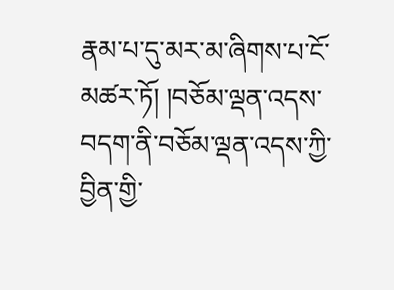རྣམ་པ་དུ་མར་མ་ཞིགས་པ་ངོ་མཚར་ཏོ། །བཅོམ་ལྡན་འདས་བདག་ནི་བཅོམ་ལྡན་འདས་ཀྱི་བྱིན་གྱི་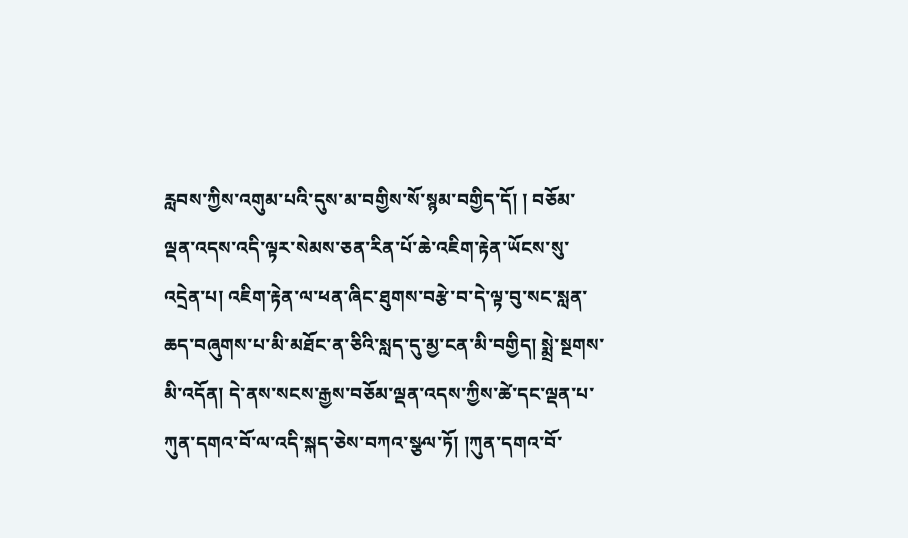རླབས་ཀྱིས་འགུམ་པའི་དུས་མ་བགྱིས་སོ་སྙམ་བགྱིད་དོ། ། བཅོམ་ལྡན་འདས་འདི་ལྟར་སེམས་ཅན་རིན་པོ་ཆེ་འཇིག་རྟེན་ཡོངས་སུ་འདྲེན་པ། འཇིག་རྟེན་ལ་ཕན་ཞིང་ཐུགས་བརྩེ་བ་དེ་ལྟ་བུ་སང་སླན་ཆད་བཞུགས་པ་མི་མཐོང་ན་ཅིའི་སླད་དུ་མྱ་ངན་མི་བགྱིད། སྨྲེ་སྔགས་མི་འདོན། དེ་ནས་སངས་རྒྱས་བཅོམ་ལྡན་འདས་ཀྱིས་ཚེ་དང་ལྡན་པ་ཀུན་དགའ་བོ་ལ་འདི་སྐད་ཅེས་བཀའ་སྩལ་ཏོ། །ཀུན་དགའ་བོ་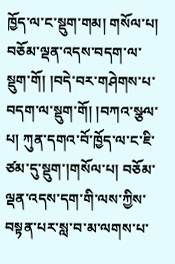ཁྱོད་ལ་ང་སྡུག་གམ། གསོལ་པ། བཅོམ་ལྡན་འདས་བདག་ལ་སྡུག་གོ། །བདེ་བར་གཤེགས་པ་བདག་ལ་སྡུག་གོ། །བཀའ་སྩལ་པ། ཀུན་དགའ་བོ་ཁྱོད་ལ་ང་ཇི་ཙམ་དུ་སྡུག་།གསོལ་པ། བཅོམ་ལྡན་འདས་དག་གི་ལས་ཀྱིས་བསྟན་པར་སླ་བ་མ་ལགས་པ་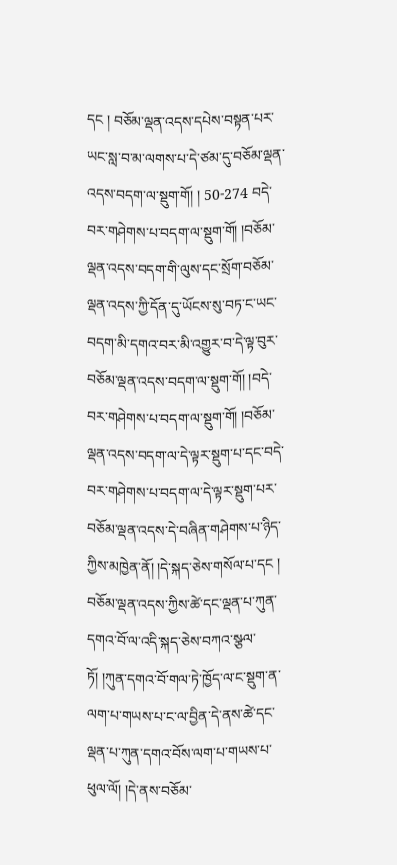དང ། བཅོམ་ལྡན་འདས་དཔེས་བསྟན་པར་ཡང་སླ་བ་མ་ལགས་པ་དེ་ཙམ་དུ་བཅོམ་ལྡན་འདས་བདག་ལ་སྡུག་གོ། ། 50-274 བདེ་བར་གཤེགས་པ་བདག་ལ་སྡུག་གོ། །བཅོམ་ལྡན་འདས་བདག་གི་ལུས་དང་སྲོག་བཅོམ་ལྡན་འདས་ཀྱི་དོན་དུ་ཡོངས་སུ་བཏ་ང་ཡང་བདག་མི་དགའ་བར་མི་འགྱུར་བ་དེ་ལྟ་བུར་བཅོམ་ལྡན་འདས་བདག་ལ་སྡུག་གོ། །བདེ་བར་གཤེགས་པ་བདག་ལ་སྡུག་གོ། །བཅོམ་ལྡན་འདས་བདག་ལ་དེ་ལྟར་སྡུག་པ་དང་བདེ་བར་གཤེགས་པ་བདག་ལ་དེ་ལྟར་སྡུག་པར་བཅོམ་ལྡན་འདས་དེ་བཞིན་གཤེགས་པ་ཉིད་ཀྱིས་མཁྱེན་ནོ། །དེ་སྐད་ཅེས་གསོལ་པ་དང ། བཅོམ་ལྡན་འདས་ཀྱིས་ཚེ་དང་ལྡན་པ་ཀུན་དགའ་བོ་ལ་འདི་སྐད་ཅེས་བཀའ་སྩལ་ཏོ། །ཀུན་དགའ་བོ་གལ་ཏེ་ཁྱོད་ལ་ང་སྡུག་ན་ལག་པ་གཡས་པ་ང་ལ་བྱིན་དེ་ནས་ཚེ་དང་ལྡན་པ་ཀུན་དགའ་བོས་ལག་པ་གཡས་པ་ཕུལ་ལོ། །དེ་ནས་བཅོམ་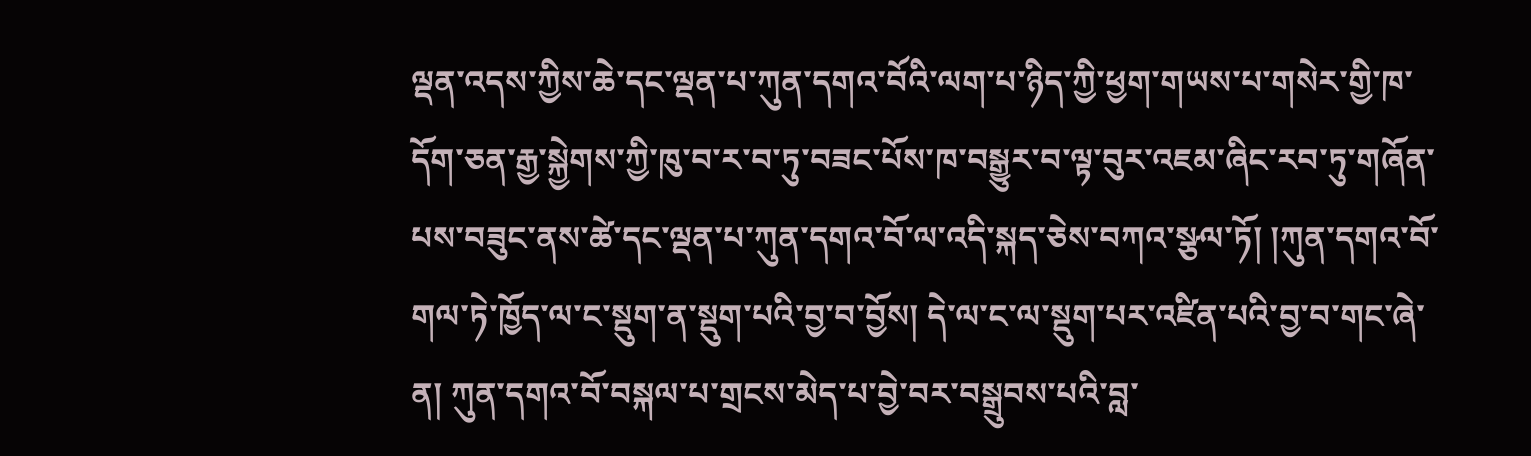ལྡན་འདས་ཀྱིས་ཆེ་དང་ལྡན་པ་ཀུན་དགའ་བོའི་ལག་པ་ཉིད་ཀྱི་ཕྱག་གཡས་པ་གསེར་གྱི་ཁ་དོག་ཅན་རྒྱ་སྐྱེགས་ཀྱི་ཁུ་བ་ར་བ་ཏུ་བཟང་པོས་ཁ་བསྒྱུར་བ་ལྟ་བུར་འཇམ་ཞིང་རབ་ཏུ་གཞོན་པས་བཟུང་ནས་ཚེ་དང་ལྡན་པ་ཀུན་དགའ་བོ་ལ་འདི་སྐད་ཅེས་བཀའ་སྩལ་ཏོ། །ཀུན་དགའ་བོ་གལ་ཏེ་ཁྱོད་ལ་ང་སྡུག་ན་སྡུག་པའི་བྱ་བ་བྱོས། དེ་ལ་ང་ལ་སྡུག་པར་འཛིན་པའི་བྱ་བ་གང་ཞེ་ན། ཀུན་དགའ་བོ་བསྐལ་པ་གྲངས་མེད་པ་བྱེ་བར་བསྒྲུབས་པའི་བླ་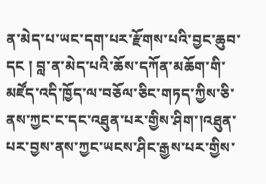ན་མེད་པ་ཡང་དག་པར་རྫོགས་པའི་བྱང་ཆུབ་དང ། བླ་ན་མེད་པའི་ཆོས་དཀོན་མཆོག་གི་མཛོད་འདི་ཁྱོད་ལ་བཅོལ་ཅིང་གཏད་ཀྱིས་ཅི་ནས་ཀྱང་ང་དང་འཐུན་པར་གྱིས་ཤིག་།འཐུན་པར་བྱས་ནས་ཀྱང་ཡངས་ཤིང་རྒྱས་པར་གྱིས་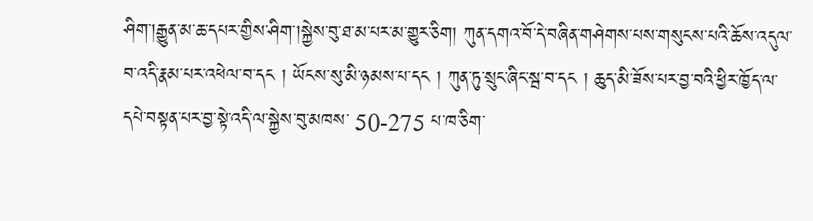ཤིག་།རྒྱུན་མ་ཆ་དཔར་གྱིས་ཤིག་།སྐྱེས་བུ་ཐ་མ་པར་མ་གྱུར་ཅིག། ཀུན་དགའ་བོ་དེ་བཞིན་གཤེགས་པས་གསུངས་པའི་ཆོས་འདུལ་བ་འདི་རྣམ་པར་འཕེལ་བ་དང ། ཡོངས་སུ་མི་ཉམས་པ་དང ། ཀུན་ཏུ་སྲུང་ཞིང་སྦ་བ་དང ། ཆུད་མི་ཟོས་པར་བྱ་བའི་ཕྱིར་ཁྱོད་ལ་དཔེ་བསྟན་པར་བྱ་སྟེ་འདི་ལ་སྐྱེས་བུ་མཁས་ 50-275 པ་ཁ་ཅིག་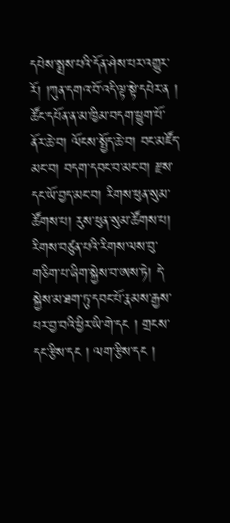དཔེས་སྨྲས་པའི་དོན་ཤེས་པར་འགྱུར་རོ། །ཀུན་དགའ་བོ་འདི་ལྟ་སྟེ་དཔེར་ན ། ཚོང་དཔོན་ན་མ་ཁྱིམ་བདག་ཕྱུག་པོ་ནོར་ཆེ་བ། ལོངས་སྤྱོད་ཆེ་བ། བང་མཛོད་མང་བ། བདག་དབང་བ་མང་བ། རྫས་དང་ཡོ་བྱད་མང་བ། རིགས་ཕུན་སུམ་ཚོགས་པ། རུས་ཕུན་སུམ་ཚོགས་པ། རིགས་བཙུན་པའི་རིགས་ལས་བུ་གཅིག་པ་ཞིག་སྐྱེས་བ་ཨས་ཏེ། དེ་སྐྱེས་མ་ཐག་ཏུ་དབང་པོ་རྣམས་རྒྱས་པར་བྱ་བའི་ཕྱིར་ཡི་གེ་དང ། གྲངས་དང་རྩིས་དང ། ལག་རྩིས་དང །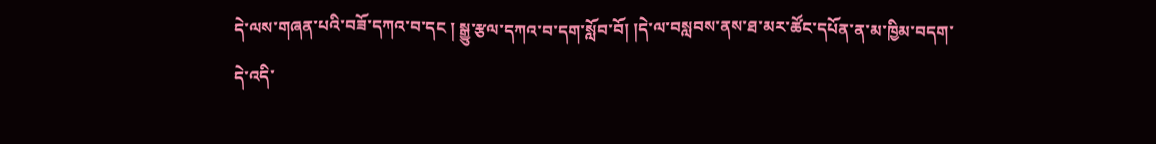དེ་ལས་གཞན་པའི་བཟོ་དཀའ་བ་དང ། སྒྱུ་རྩལ་དཀའ་བ་དག་སློབ་བོ། །དེ་ལ་བསླབས་ནས་ཐ་མར་ཚོང་དཔོན་ན་མ་ཁྱིམ་བདག་དེ་འདི་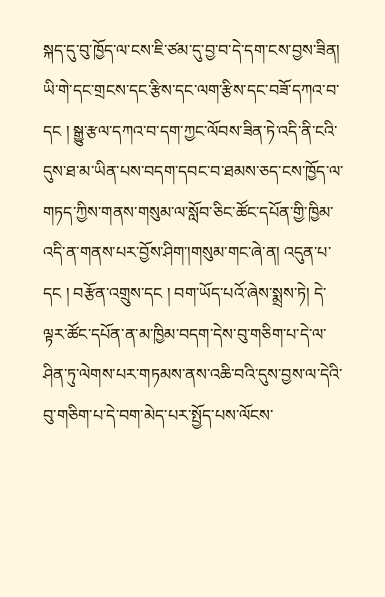སྐད་དུ་བུ་ཁྱོད་ལ་ངས་ཇི་ཙམ་དུ་བྱ་བ་དེ་དག་ངས་བྱས་ཟིན། ཡི་གེ་དང་གྲངས་དང་རྩིས་དང་ལག་རྩིས་དང་བཟོ་དཀའ་བ་དང ། སྒྱུ་རྩལ་དཀའ་བ་དག་ཀྱང་ལོབས་ཟིན་ཏེ་འདི་ནི་ངའི་དུས་ཐ་མ་ཡིན་པས་བདག་དབང་བ་ཐམས་ཅད་ངས་ཁྱོད་ལ་གཏད་ཀྱིས་གནས་གསུམ་ལ་སློབ་ཅིང་ཚོང་དཔོན་གྱི་ཁྱིམ་འདི་ན་གནས་པར་བྱོས་ཤིག་།གསུམ་གང་ཞེ་ན། འདུན་པ་དང ། བརྩོན་འགྲུས་དང ། བག་ཡོད་པའོ་ཞེས་སྨྲས་ཏེ། དེ་ལྟར་ཚོང་དཔོན་ན་མ་ཁྱིམ་བདག་དེས་བུ་གཅིག་པ་དེ་ལ་ཤིན་ཏུ་ལེགས་པར་གཏམས་ནས་འཆི་བའི་དུས་བྱས་ལ་དེའི་བུ་གཅིག་པ་དེ་བག་མེད་པར་སྤྱོད་པས་ལོངས་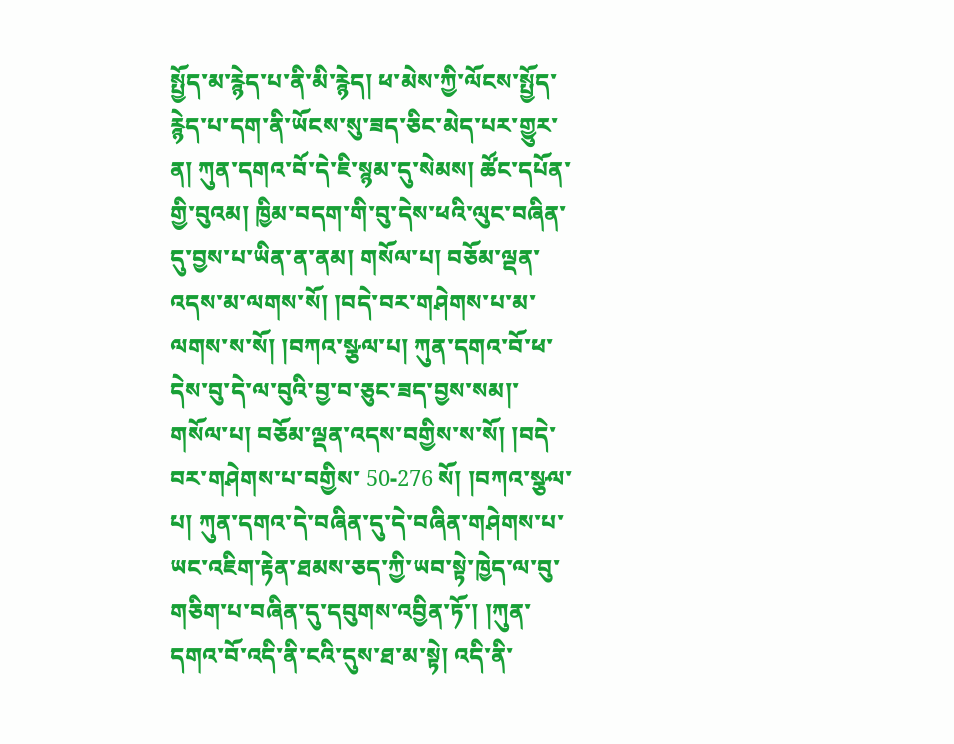སྤྱོད་མ་རྙེད་པ་ནི་མི་རྙེད། ཕ་མེས་ཀྱི་ལོངས་སྤྱོད་རྙེད་པ་དག་ནི་ཡོངས་སུ་ཟད་ཅིང་མེད་པར་གྱུར་ན། ཀུན་དགའ་བོ་དེ་ཇི་སྙམ་དུ་སེམས། ཚོང་དཔོན་གྱི་བུའམ། ཁྱིམ་བདག་གི་བུ་དེས་ཕའི་ལུང་བཞིན་དུ་བྱས་པ་ཡིན་ན་ནམ། གསོལ་པ། བཅོམ་ལྡན་འདས་མ་ལགས་སོ། །བདེ་བར་གཤེགས་པ་མ་ལགས་ས་སོ། །བཀའ་སྩལ་པ། ཀུན་དགའ་བོ་ཕ་དེས་བུ་དེ་ལ་བུའི་བྱ་བ་ཅུང་ཟད་བྱས་སམ།་གསོལ་པ། བཅོམ་ལྡན་འདས་བགྱིས་ས་སོ། །བདེ་བར་གཤེགས་པ་བགྱིས་ 50-276 སོ། །བཀའ་སྩལ་པ། ཀུན་དགའ་དེ་བཞིན་དུ་དེ་བཞིན་གཤེགས་པ་ཡང་འཇིག་རྟེན་ཐམས་ཅད་ཀྱི་ཡབ་སྟེ་ཁྱེད་ལ་བུ་གཅིག་པ་བཞིན་དུ་དབུགས་འབྱིན་ཏོ་། །ཀུན་དགའ་བོ་འདི་ནི་ངའི་དུས་ཐ་མ་སྟེ། འདི་ནི་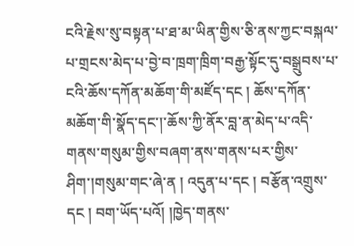ངའི་རྗེས་སུ་བསྟན་པ་ཐ་མ་ཡིན་གྱིས་ཅི་ནས་ཀྱང་བསྐལ་པ་གྲངས་མེད་པ་བྱེ་བ་ཁྲག་ཁྲིག་བརྒྱ་སྟོང་དུ་བསྒྲུབས་པ་ངའི་ཆོས་དཀོན་མཆོག་གི་མཛོད་དང ། ཆོས་དཀོན་མཆོག་གི་སྣོད་དང་།་ཆོས་ཀྱི་ནོར་བླ་ན་མེད་པ་འདི་གནས་གསུམ་གྱིས་བཞག་ནས་གནས་པར་གྱིས་ཤིག་།གསུམ་གང་ཞེ་ན ། འདུན་པ་དང ། བརྩོན་འགྲུས་དང ། བག་ཡོད་པའོ། །ཁྱེད་གནས་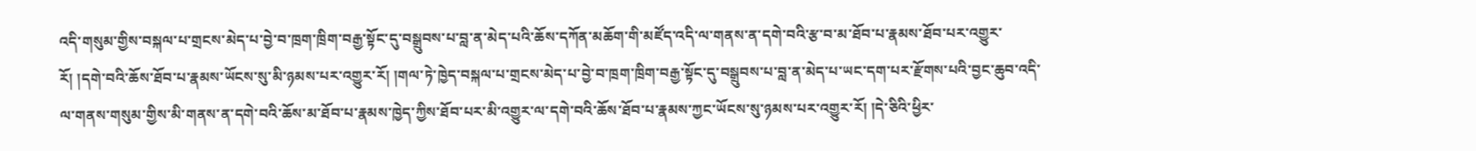འདི་གསུམ་གྱིས་བསྐལ་པ་གྲངས་མེད་པ་བྱེ་བ་ཁྲག་ཁྲིག་བརྒྱ་སྟོང་དུ་བསྒྲུབས་པ་བླ་ན་མེད་པའི་ཆོས་དཀོན་མཆོག་གི་མཛོད་འདི་ལ་གནས་ན་དགེ་བའི་རྩ་བ་མ་ཐོབ་པ་རྣམས་ཐོབ་པར་འགྱུར་རོ། །དགེ་བའི་ཆོས་ཐོབ་པ་རྣམས་ཡོངས་སུ་མི་ཉམས་པར་འགྱུར་རོ། །གལ་ཏེ་ཁྱེད་བསྐལ་པ་གྲངས་མེད་པ་བྱེ་བ་ཁྲག་ཁྲིག་བརྒྱ་སྟོང་དུ་བསྒྲུབས་པ་བླ་ན་མེད་པ་ཡང་དག་པར་རྫོགས་པའི་བྱང་ཆུབ་འདི་ལ་གནས་གསུམ་གྱིས་མི་གནས་ན་དགེ་བའི་ཆོས་མ་ཐོབ་པ་རྣམས་ཁྱེད་ཀྱིས་ཐོབ་པར་མི་འགྱུར་ལ་དགེ་བའི་ཆོས་ཐོབ་པ་རྣམས་ཀྱང་ཡོངས་སུ་ཉམས་པར་འགྱུར་རོ། །དེ་ཅིའི་ཕྱིར་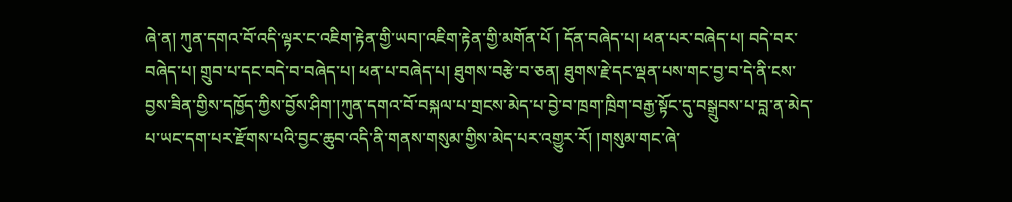ཞེ་ན། ཀུན་དགའ་བོ་འདི་ལྟར་ང་འཇིག་རྟེན་གྱི་ཡབ།་འཇིག་རྟེན་གྱི་མགོན་པོ ། དོན་བཞེད་པ། ཕན་པར་བཞེད་པ། བདེ་བར་བཞེད་པ། གྲུབ་པ་དང་བདེ་བ་བཞེད་པ། ཕན་པ་བཞེད་པ། ཐུགས་བརྩེ་བ་ཅན། ཐུགས་རྗེ་དང་ལྡན་པས་གང་བྱ་བ་དེ་ནི་ངས་བྱས་ཟིན་གྱིས་དཁྱོད་ཀྱིས་བྱོས་ཤིག་།ཀུན་དགའ་བོ་བསྐལ་པ་གྲངས་མེད་པ་བྱེ་བ་ཁྲག་ཁྲིག་བརྒྱ་སྟོང་དུ་བསྒྲུབས་པ་བླ་ན་མེད་པ་ཡང་དག་པར་རྫོགས་པའི་བྱང་ཆུབ་འདི་ནི་གནས་གསུམ་གྱིས་མེད་པར་འགྱུར་རོ། །གསུམ་གང་ཞེ་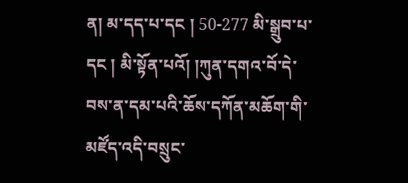ན། མ་དད་པ་དང ། 50-277 མི་སྒྲུབ་པ་དང ། མི་སྟོན་པའོ། །ཀུན་དགའ་བོ་དེ་བས་ན་དམ་པའི་ཆོས་དཀོན་མཆོག་གི་མཛོད་འདི་བསྲུང་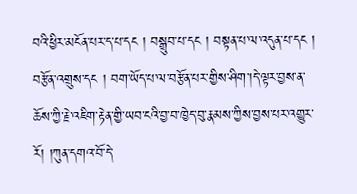བའི་ཕྱིར་མངོན་པར་ད་པ་དང ། བསྒྲུབ་པ་དང ། བསྟན་པ་ལ་འདུན་པ་དང ། བརྩོན་འགྲུས་དང ། བག་ཡོད་པ་ལ་བརྩོན་པར་གྱིས་ཤིག་།དེ་ལྟར་བྱས་ན་ཆོས་ཀྱི་རྗེ་འཇིག་རྟེན་གྱི་ཡབ་ངའི་བྱ་བ་ཁྱེད་བུ་རྣམས་ཀྱིས་བྱས་པར་འགྱུར་རོ། །ཀུན་དགའ་བོ་དེ་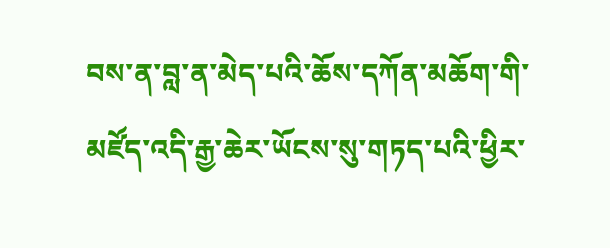བས་ན་བླ་ན་མེད་པའི་ཆོས་དཀོན་མཆོག་གི་མཛོད་འདི་རྒྱ་ཆེར་ཡོངས་སུ་གཏད་པའི་ཕྱིར་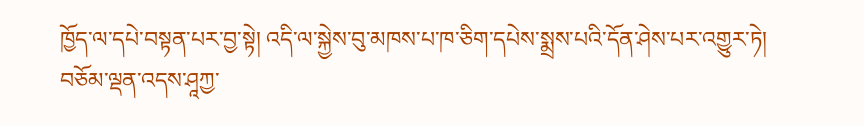ཁྱོད་ལ་དཔེ་བསྟན་པར་བྱ་སྟེ། འདི་ལ་སྐྱེས་བུ་མཁས་པ་ཁ་ཅིག་དཔེས་སྨྲས་པའི་དོན་ཤེས་པར་འགྱུར་ཏེ། བཅོམ་ལྡན་འདས་ཤཱཀྱ་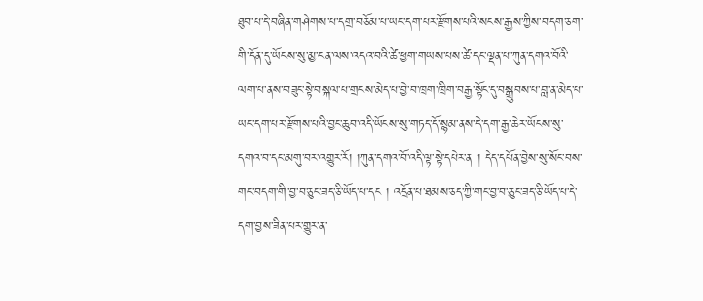ཐུབ་པ་དེ་བཞིན་གཤེགས་པ་དགྲ་བཅོམ་པ་ཡང་དག་པར་རྫོགས་པའི་སངས་རྒྱས་ཀྱིས་བདག་ཅག་གི་དོན་དུ་ཡོངས་སུ་མྱ་ངན་ལས་འདའ་བའི་ཚེ་ཕྱག་གཡས་པས་ཚེ་དང་ལྡན་པ་ཀུན་དགའ་བོའི་ལག་པ་ནས་བཟུང་སྟེ་བསྐལ་པ་གྲངས་མེད་པ་བྱེ་བ་ཁྲག་ཁྲིག་བརྒྱ་སྟོང་དུ་བསྒྲུབས་པ་བླ་ན་མེད་པ་ཡང་དག་པར་རྫོགས་པའི་བྱང་ཆུབ་འདི་ཡོངས་སུ་གཏད་དོ་སྙམ་ནས་དེ་དག་རྒྱ་ཆེར་ཡོངས་སུ་དགའ་བ་དང་མགུ་བར་འགྱུར་རོ། །ཀུན་དགའ་བོ་འདི་ལྟ་སྟེ་དཔེར་ན ། དེད་དཔོན་བྱེས་སུ་སོང་བས་གང་བདག་གི་བྱ་བ་ཅུང་ཟད་ཅི་ཡོད་པ་དང ། འདྲོན་པ་ཐམས་ཅད་ཀྱི་གང་བྱ་བ་ཅུང་ཟད་ཅི་ཡོད་པ་དེ་དག་བྱས་ཟིན་པར་གྱུར་ན་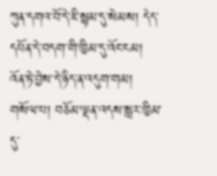ཀུན་དགའ་བོ་དེ་ཇི་སྙམ་དུ་སེམས། དེད་དཔོན་དེ་བདག་གི་ཁྱིམ་དུ་འོང་ངམ། འོན་ཏེ་བྱེས་དེ་ཉིད་ན་འདུག་གམ། གསོལ་པ། བཅོམ་ལྡན་འདས་སླར་ཁྱིམ་དུ་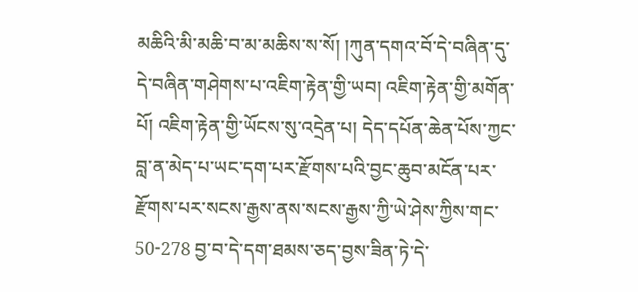མཆིའི་མི་མཆི་བ་མ་མཆིས་ས་སོ། །ཀུན་དགའ་བོ་དེ་བཞིན་དུ་དེ་བཞིན་གཤེགས་པ་འཇིག་རྟེན་གྱི་ཡབ། འཇིག་རྟེན་གྱི་མགོན་པོ། འཇིག་རྟེན་གྱི་ཡོངས་སུ་འདྲེན་པ། དེད་དཔོན་ཆེན་པོས་ཀྱང་བླ་ན་མེད་པ་ཡང་དག་པར་རྫོགས་པའི་བྱང་ཆུབ་མངོན་པར་རྫོགས་པར་སངས་རྒྱས་ནས་སངས་རྒྱས་ཀྱི་ཡེ་ཤེས་ཀྱིས་གང་ 50-278 བྱ་བ་དེ་དག་ཐམས་ཅད་བྱས་ཟིན་ཏེ་དེ་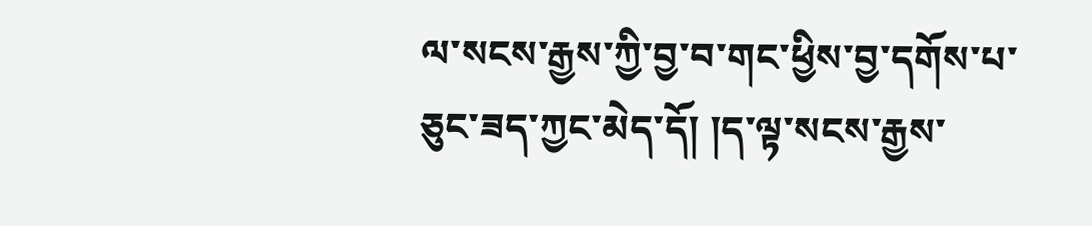ལ་སངས་རྒྱས་ཀྱི་བྱ་བ་གང་ཕྱིས་བྱ་དགོས་པ་ཅུང་ཟད་ཀྱང་མེད་དོ། །ད་ལྟ་སངས་རྒྱས་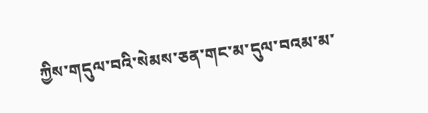ཀྱིས་གདུལ་བའི་སེམས་ཅན་གང་མ་དུལ་བའམ་མ་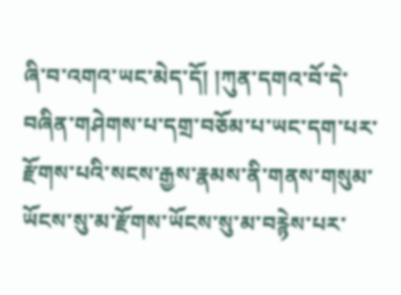ཞི་བ་འགའ་ཡང་མེད་དོ། །ཀུན་དགའ་བོ་དེ་བཞིན་གཤེགས་པ་དགྲ་བཅོམ་པ་ཡང་དག་པར་རྫོགས་པའི་སངས་རྒྱས་རྣམས་ནི་གནས་གསུམ་ཡོངས་སུ་མ་རྫོགས་ཡོངས་སུ་མ་བརྙེས་པར་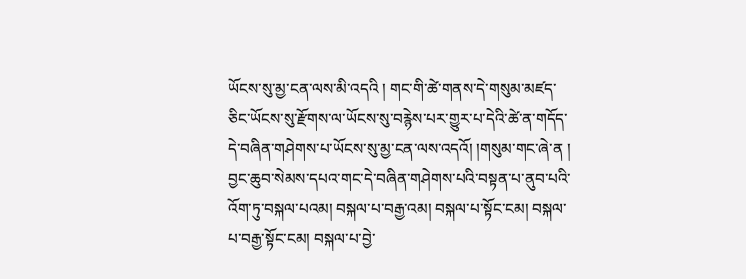ཡོངས་སུ་མྱ་ངན་ལས་མི་འདའི ། གང་གི་ཚེ་གནས་དེ་གསུམ་མཛད་ཅིང་ཡོངས་སུ་རྫོགས་ལ་ཡོངས་སུ་བརྙེས་པར་གྱུར་པ་དེའི་ཚེ་ན་གདོད་དེ་བཞིན་གཤེགས་པ་ཡོངས་སུ་མྱ་ངན་ལས་འདའོ། །གསུམ་གང་ཞེ་ན ། བྱང་ཆུབ་སེམས་དཔའ་གང་དེ་བཞིན་གཤེགས་པའི་བསྟན་པ་ནུབ་པའི་འོག་ཏུ་བསྐལ་པའམ། བསྐལ་པ་བརྒྱ་འམ། བསྐལ་པ་སྟོང་ངམ། བསྐལ་པ་བརྒྱ་སྟོང་ངམ། བསྐལ་པ་བྱེ་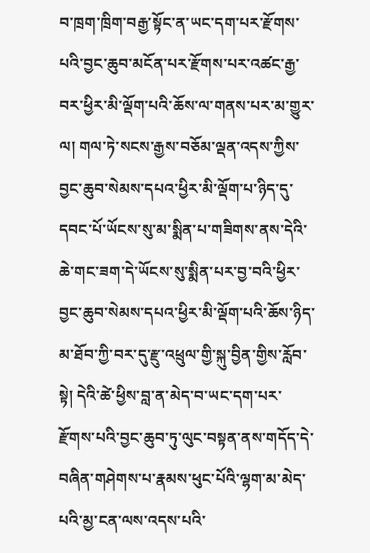བ་ཁྲག་ཁྲིག་བརྒྱ་སྟོང་ན་ཡང་དག་པར་རྫོགས་པའི་བྱང་ཆུབ་མངོན་པར་རྫོགས་པར་འཚང་རྒྱ་བར་ཕྱིར་མི་ལྡོག་པའི་ཆོས་ལ་གནས་པར་མ་གྱུར་ལ། གལ་ཏེ་སངས་རྒྱས་བཅོམ་ལྡན་འདས་ཀྱིས་བྱང་ཆུབ་སེམས་དཔའ་ཕྱིར་མི་ལྡོག་པ་ཉིད་དུ་དབང་པོ་ཡོངས་སུ་མ་སྨིན་པ་གཟིགས་ནས་དེའི་ཆེ་གང་ཟག་དེ་ཡོངས་སུ་སྨིན་པར་བྱ་བའི་ཕྱིར་བྱང་ཆུབ་སེམས་དཔའ་ཕྱིར་མི་ལྡོག་པའི་ཆོས་ཉིད་མ་ཐོབ་ཀྱི་བར་དུ་རྫུ་འཕྲུལ་གྱི་སྐུ་བྱིན་གྱིས་རློབ་སྟེ། དེའི་ཚེ་ཕྱིས་བླ་ན་མེད་བ་ཡང་དག་པར་རྫོགས་པའི་བྱང་ཆུབ་ཏུ་ལུང་བསྟན་ནས་གདོད་དེ་བཞིན་གཤེགས་པ་རྣམས་ཕུང་པོའི་ལྷག་མ་མེད་པའི་མྱ་ངན་ལས་འདས་པའི་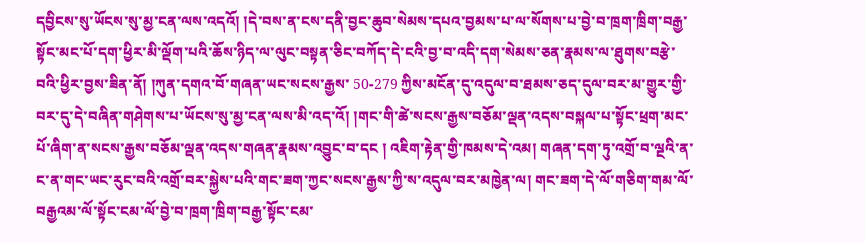དབྱིངས་སུ་ཡོངས་སུ་མྱ་ངན་ལས་འདའོ། །དེ་བས་ན་ངས་དནི་བྱང་ཆུབ་སེམས་དཔའ་བྱམས་པ་ལ་སོགས་པ་བྱེ་བ་ཁྲག་ཁྲིག་བརྒྱ་སྟོང་མང་པོ་དག་ཕྱིར་མི་ལྡོག་པའི་ཆོས་ཉིད་ལ་ལུང་བསྟན་ཅིང་བཀོད་དེ་ངའི་བྱ་བ་འདི་དག་སེམས་ཅན་རྣམས་ལ་ཐུགས་བརྩེ་བའི་ཕྱིར་བྱས་ཟིན་ནོ། །ཀུན་དགའ་བོ་གཞན་ཡང་སངས་རྒྱས་ 50-279 ཀྱིས་མངོན་དུ་འདུལ་བ་ཐམས་ཅད་དུལ་བར་མ་གྱུར་གྱི་བར་དུ་དེ་བཞིན་གཤེགས་པ་ཡོངས་སུ་མྱ་ངན་ལས་མི་འད་འོ། །གང་གི་ཚེ་སངས་རྒྱས་བཅོམ་ལྡན་འདས་བསྐལ་པ་སྟོང་ཕྲག་མང་པོ་ཞིག་ན་སངས་རྒྱས་བཅོམ་ལྡན་འདས་གཞན་རྣམས་འབྱུང་བ་དང ། འཇིག་རྟེན་གྱི་ཁམས་དེ་འམ། གཞན་དག་ཏུ་འགྲོ་བ་ལྔའི་ན་ང་ན་གང་ཡང་རུང་བའི་འགྲོ་བར་སྐྱེས་པའི་གང་ཟག་ཀྱང་སངས་རྒྱས་ཀྱི་ས་འདུལ་བར་མཁྱེན་ལ། གང་ཟག་དེ་ལོ་གཅིག་གམ་ལོ་བརྒྱའམ་ལོ་སྟོང་ངམ་ལོ་བྱེ་བ་ཁྲག་ཁྲིག་བརྒྱ་སྟོང་ངམ་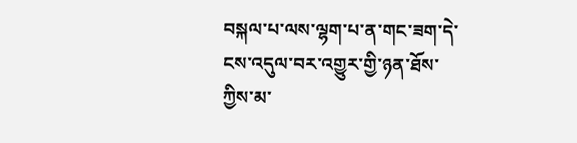བསྐལ་པ་ལས་ལྷག་པ་ན་གང་ཟག་དེ་ངས་འདུལ་བར་འགྱུར་གྱི་ཉན་ཐོས་ཀྱིས་མ་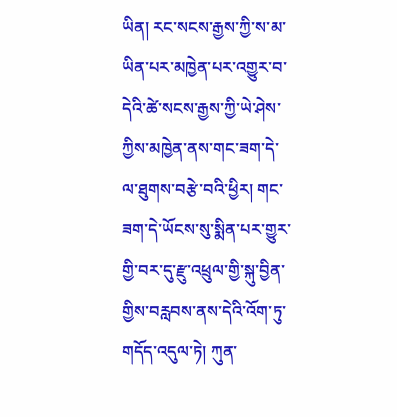ཡིན། རང་སངས་རྒྱས་ཀྱི་ས་མ་ཡིན་པར་མཁྱེན་པར་འགྱུར་བ་དེའི་ཚེ་སངས་རྒྱས་ཀྱི་ཡེ་ཤེས་ཀྱིས་མཁྱེན་ནས་གང་ཟག་དེ་ལ་ཐུགས་བརྩེ་བའི་ཕྱིར། གང་ཟག་དེ་ཡོངས་སུ་སྨིན་པར་གྱུར་གྱི་བར་དུ་རྫུ་འཕྲུལ་གྱི་སྐུ་བྱིན་གྱིས་བརླབས་ནས་དེའི་འོག་ཏུ་གདོད་འདུལ་ཏེ། ཀུན་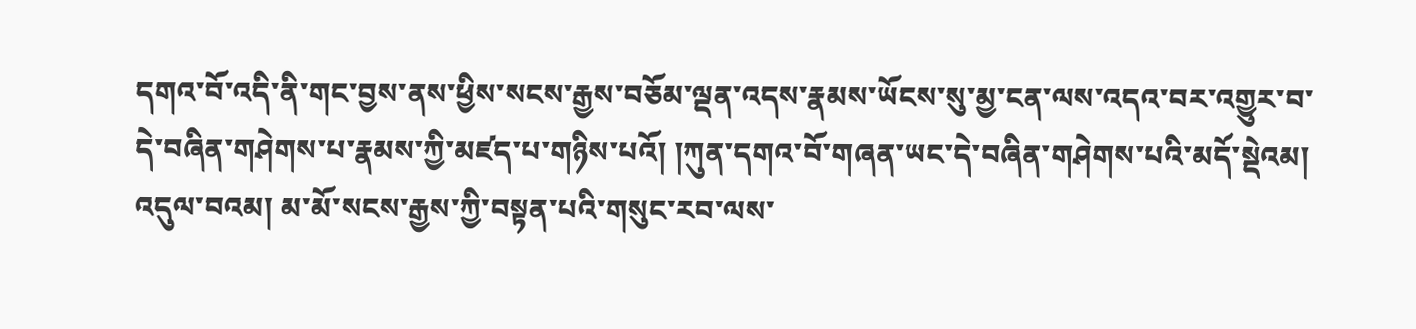དགའ་བོ་འདི་ནི་གང་བྱས་ནས་ཕྱིས་སངས་རྒྱས་བཅོམ་ལྡན་འདས་རྣམས་ཡོངས་སུ་མྱ་ངན་ལས་འདའ་བར་འགྱུར་བ་དེ་བཞིན་གཤེགས་པ་རྣམས་ཀྱི་མཛད་པ་གཉིས་པའོ། །ཀུན་དགའ་བོ་གཞན་ཡང་དེ་བཞིན་གཤེགས་པའི་མདོ་སྡེའམ། འདུལ་བའམ། མ་མོ་སངས་རྒྱས་ཀྱི་བསྟན་པའི་གསུང་རབ་ལས་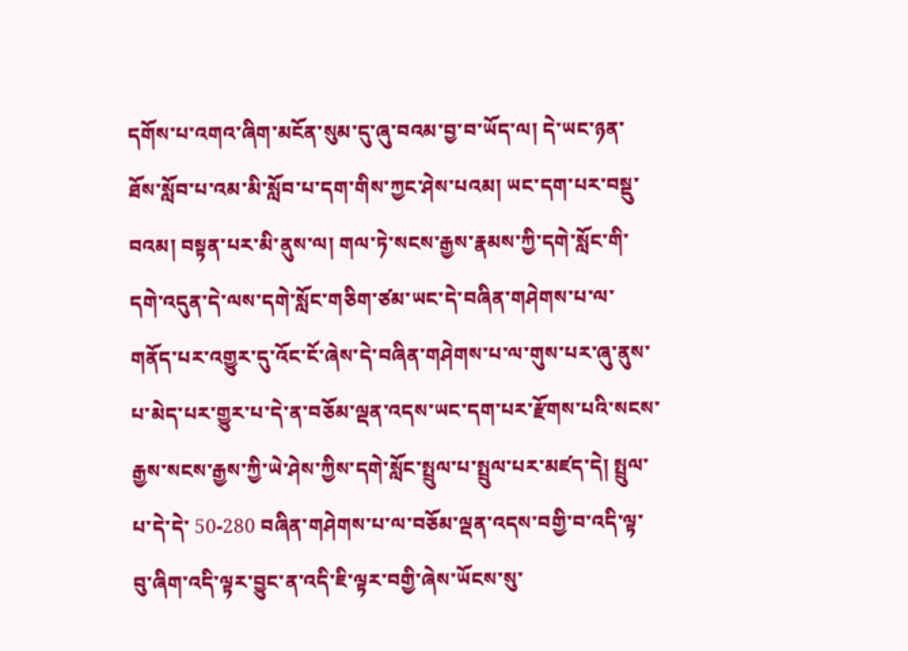དགོས་པ་འགའ་ཞིག་མངོན་སུམ་དུ་ཞུ་བའམ་བྱ་བ་ཡོད་ལ། དེ་ཡང་ཉན་ཐོས་སློབ་པ་འམ་མི་སློབ་པ་དག་གིས་ཀྱང་ཤེས་པའམ། ཡང་དག་པར་བསྡུ་བའམ། བསྟན་པར་མི་ནུས་ལ། གལ་ཏེ་སངས་རྒྱས་རྣམས་ཀྱི་དགེ་སློང་གི་དགེ་འདུན་དེ་ལས་དགེ་སློང་གཅིག་ཙམ་ཡང་དེ་བཞིན་གཤེགས་པ་ལ་གནོད་པར་འགྱུར་དུ་འོང་ངོ་ཞེས་དེ་བཞིན་གཤེགས་པ་ལ་གུས་པར་ཞུ་ནུས་པ་མེད་པར་གྱུར་པ་དེ་ན་བཅོམ་ལྡན་འདས་ཡང་དག་པར་རྫོགས་པའི་སངས་རྒྱས་སངས་རྒྱས་ཀྱི་ཡེ་ཤེས་ཀྱིས་དགེ་སློང་སྤྲུལ་པ་སྤྲུལ་པར་མཛད་དེ། སྤྲུལ་པ་དེ་དེ་ 50-280 བཞིན་གཤེགས་པ་ལ་བཅོམ་ལྡན་འདས་བགྱི་བ་འདི་ལྟ་བུ་ཞིག་འདི་ལྟར་བྱུང་ན་འདི་ཇི་ལྟར་བགྱི་ཞེས་ཡོངས་སུ་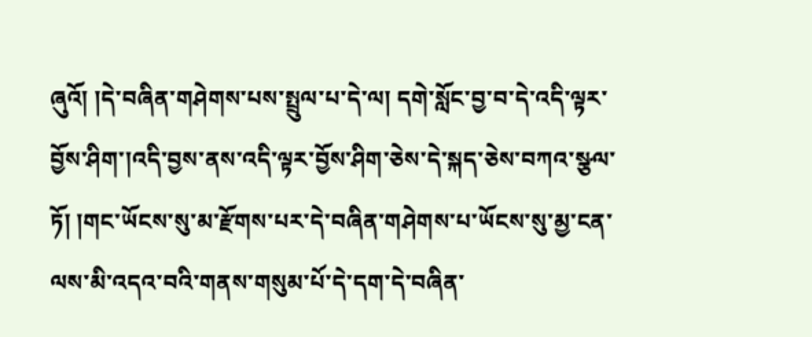ཞུའོ། །དེ་བཞིན་གཤེགས་པས་སྤྲུལ་པ་དེ་ལ། དགེ་སློང་བྱ་བ་དེ་འདི་ལྟར་བྱོས་ཤིག་།འདི་བྱས་ནས་འདི་ལྟར་བྱོས་ཤིག་ཅེས་དེ་སྐད་ཅེས་བཀའ་སྩལ་ཏོ། །གང་ཡོངས་སུ་མ་རྫོགས་པར་དེ་བཞིན་གཤེགས་པ་ཡོངས་སུ་མྱ་ངན་ལས་མི་འདའ་བའི་གནས་གསུམ་པོ་དེ་དག་དེ་བཞིན་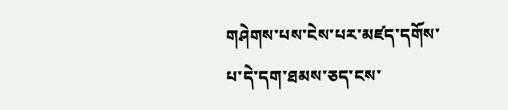གཤེགས་པས་ངེས་པར་མཛད་དགོས་པ་དེ་དག་ཐམས་ཅད་ངས་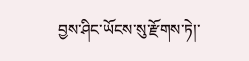བྱས་ཤིང་ཡོངས་སུ་རྫོགས་ཏེ།་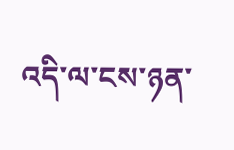འདི་ལ་ངས་ཉན་